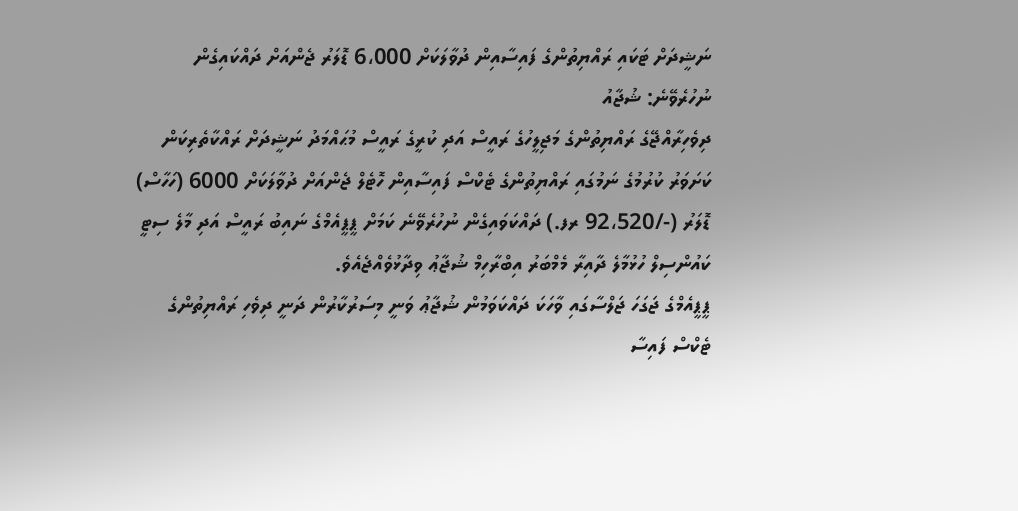ނަޝީދަށް ޓަކައި ރައްޔިތުންގެ ފައިސާއިން ދުވާލަކަށް 6،000 ޑޮލަރު ޖެންއަށް ދައްކައިގެން ނުހުރެވޭނެ: ޝުޖާއު
ދިވެހިރާއްޖޭގެ ރައްޔިތުންގެ މަޖިލީހުގެ ރައީސް އަދި ކުރީގެ ރައީސް މުޙައްމަދު ނަޝީދަށް ރައްކާތެރިކަން ކަށަވަރު ކުރުމުގެ ނަމުގައި ރައްޔިތުންގެ ޓެކްސް ފައިސާއިން ހޮޓެލް ޖެންއަށް ދުވާލަކަށް 6000 (ހަހާސް) ޑޮލަރު (-/92،520 ރފ.) ދައްކަވައިގެން ނުހުރެވޭނެ ކަމަށް ޕީޕީއެމްގެ ނައިބު ރައީސް އަދި މާލެ ސިޓީ ކައުންސިލް ހުޅުމާލެ ދާއިރާ މެމްބަރު އިބްރާހިމް ޝުޖާޢު ވިދާޅުވެއްޖެއެވެ.
ޕީޕީއެމްގެ ޖަގަހަ ޖަލްސާގައި ވާހަކަ ދައްކަވަމުން ޝުޖާޢު ވަނީ މިސަރުކާރުން ދަނީ ދިވެހި ރައްޔިތުންގެ ޓެކްސް ފައިސާ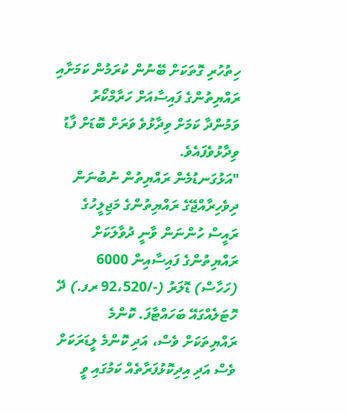ހިތުހުރި ގޮތަކަށް ބޭނުން ކުރަމުން ކަމަށާއި ރައްޔިތުންގެ ފައިސާއަށް ހަރާމްކޯރު ވަމުންދާ ކަމަށް ވިދާޅުވެ ވަރަށް ބޮޑަށް ފާޑު ވިދާޅުވެފައެވެ.
"އަޅުގަނޑުމެން ރައްޔިތުން ނުބުނަން ދިވެހިރާއްޖޭގެ ރައްޔިތުންގެ މަޖިލީހުގެ ރައީސް ހުންނަން ވާނީ ދުވާލަކަށް ރައްޔިތުންގެ ފައިސާއިން 6000 (ހަހާސް) ޑޮލަރު (-/92،520 ރފ.) ދޭ ހޮޓަލެއްގައޭ ބަހައްޓާފަ. ކޮންމެ ރައްޔިތަކަށް ވެސް، އަދި ކޮންމެ ލީޑަރަކަށް ވެސް އަދި އިދިކޮޅުފަރާތެއް ކަމުގައި ވީ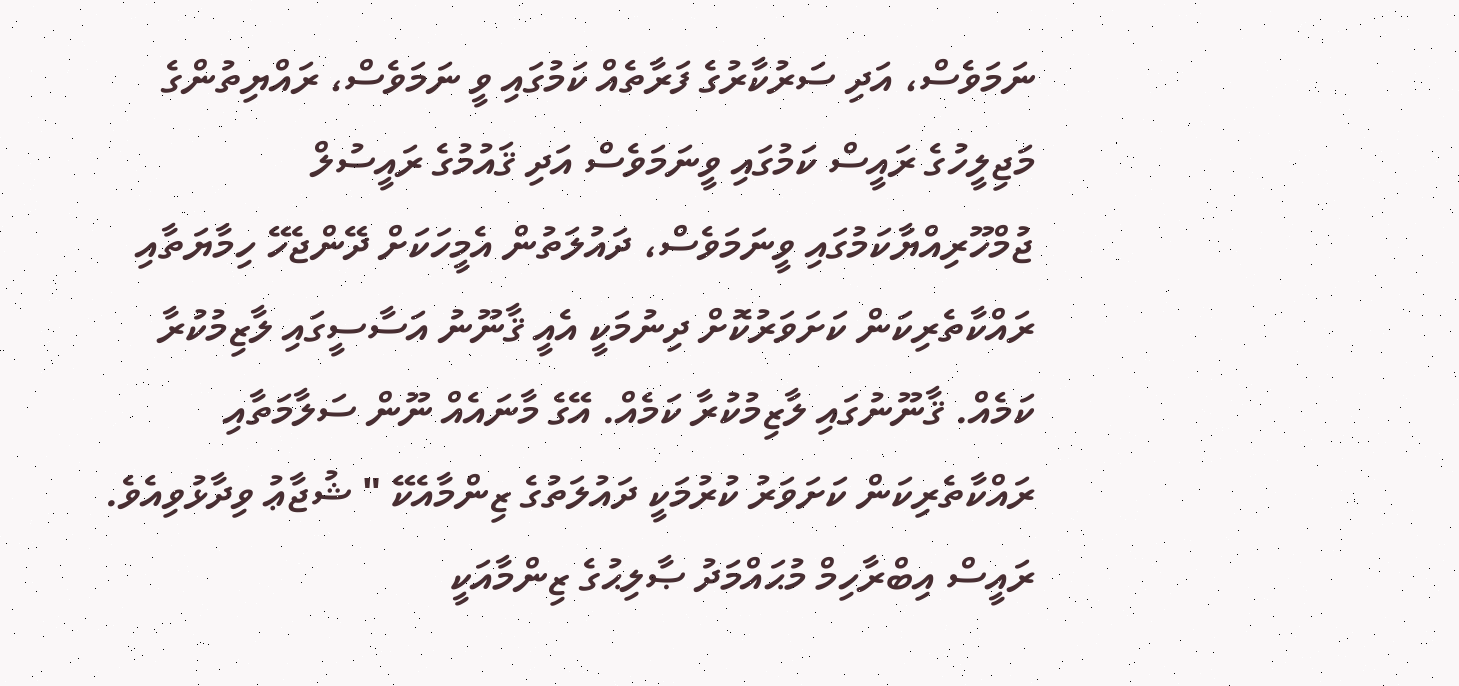ނަމަވެސް، އަދި ސަރުކާރުގެ ފަރާތެއް ކަމުގައި ވީ ނަމަވެސް، ރައްޔިތުންގެ މަޖިލީހުގެ ރައީސް ކަމުގައި ވީނަމަވެސް އަދި ޤައުމުގެ ރައީސުލް ޖުމްހޫރިއްޔާކަމުގައި ވީނަމަވެސް، ދައުލަތުން އެމީހަކަށް ދޭންޖެހޭ ހިމާޔަތާއި ރައްކާތެރިކަން ކަށަވަރުކޮށް ދިނުމަކީ އެއީ ޤާނޫނު އަސާސީގައި ލާޒިމުކުރާ ކަމެއް. ޤާނޫނުގައި ލާޒިމުކުރާ ކަމެއް. އޭގެ މާނައެއް ނޫން ސަލާމަތާއި ރައްކާތެރިކަން ކަށަވަރު ކުރުމަކީ ދައުލަތުގެ ޒިންމާއެކޭ " ޝުޖާޢު ވިދާޅުވިއެވެ.
ރައީސް އިބްރާހިމް މުޙައްމަދު ޞާލިޙުގެ ޒިންމާއަކީ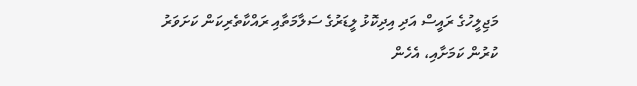މަޖިލީހުގެ ރައީސް އަދި އިދިކޮޅު ލީޑަރުގެ ސަލާމަތާއި ރައްކާތެރިކަން ކަށަވަރު ކުރުން ކަމަށާއި، އެހެން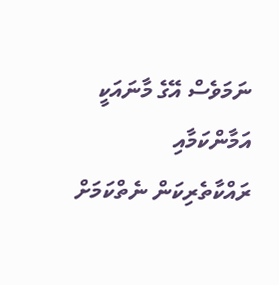ނަމަވެސް އޭގެ މާނައަކީ އަމާންކަމާއި ރައްކާތެރިކަން ނެތްކަމަށް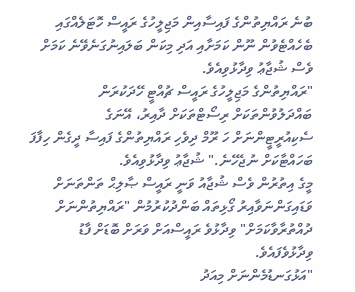ބުނެ ރައްޔިތުންގެ ފައިސާއިން މަޖިލީހުގެ ރައީސް ހޮޓަލެއްގައި ބެހެއްޓެވުން ނޫން ކަމަށާއި އަދި މިކަން ބަލައިނުގަނެވޭނެ ކަމަށް ވެސް ޝުޖާޢު ވިދާޅުވިއެވެ.
"ރައްޔިތުންގެ މަޖިލީހުގެ ރައީސް ޗުއްޓީ ހޭދަކުރަން ބައްދަލުވުންތަކަށް ރިސޯޓްތަކަށް ދާއިރު، އޭނަގެ ސެކިއުރީޓީންނަށް ހަ ރޫމް ދިވެހި ރައްޔިތުންގެ ފައިސާ ދީގެން ހިފާފަ ބަހައްޓާކަށް ނުޖެހޭނެ." ޝުޖާޢު ވިދާޅުވިއެވެ.
މީގެ އިތުރުން ވެސް ޝުޖާއު ވަނީ ރައީސް ޞާލިޙް ތަންތަނަށް ވަޑައިގަންނަވާއިރު ގޯޅިތައް ބަންދުކުރުމުން "ރައްޔިތުންނަށް ދުއްތުރާވާކަމަށް" ވިދާޅުވެ ރައީސްއަށް ވަރަށް ބޮޑަށް ފާޑު ވިދާޅުވެފައެވެ.
"އަޅުގަނޑުމެންނަށް މިއަދު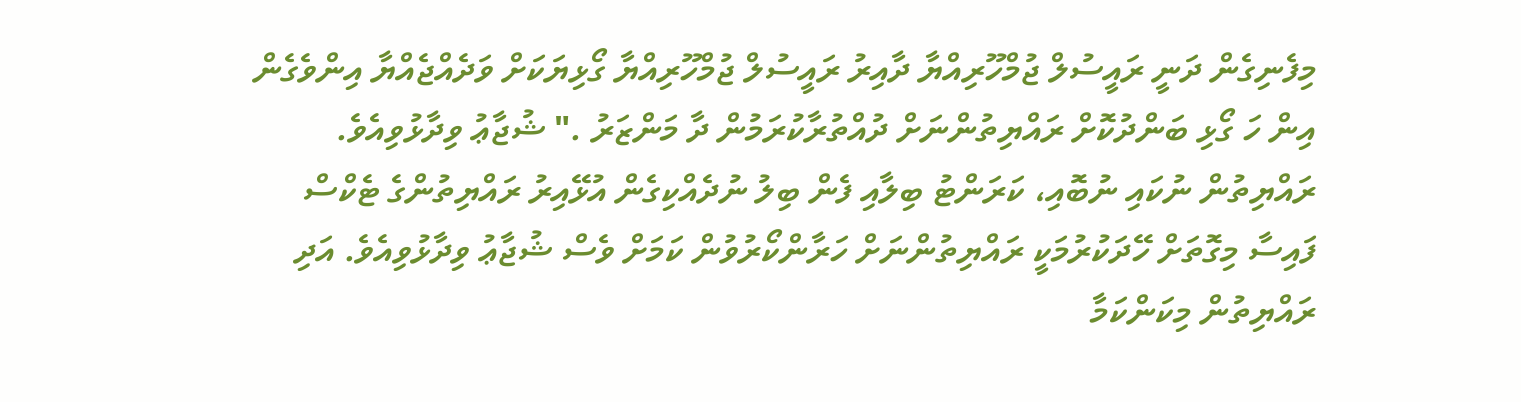މިފެނިގެން ދަނީ ރައީސުލް ޖުމްހޫރިއްޔާ ދާއިރު ރައީސުލް ޖުމްހޫރިއްޔާ ގޯޅިޔަކަށް ވަދެއްޖެއްޔާ އިންވެގެން އިން ހަ ގޯޅި ބަންދުކޮށް ރައްޔިތުންނަށް ދުއްތުރާކުރަމުން ދާ މަންޒަރު ." ޝުޖާޢު ވިދާޅުވިއެވެ.
ރައްޔިތުން ނުކައި ނުބޮއި، ކަރަންޓު ބިލާއި ފެން ބިލު ނުދެއްކިގެން އުޅޭއިރު ރައްޔިތުންގެ ޓެކްސް ފައިސާ މިގޮތަށް ހޭދަކުރުމަކީ ރައްޔިތުންނަށް ހަރާންކޯރުވުން ކަމަށް ވެސް ޝުޖާޢު ވިދާޅުވިއެވެ. އަދި ރައްޔިތުން މިކަންކަމާ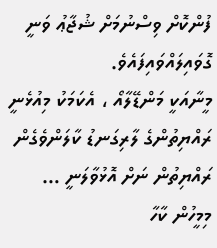ފުންކޮށް ވިސްނުމަށް ޝުޖާޢު ވަނީ ގޮވައިލައްވައިފައެވެ.
މީނާއަކީ މަންޑޭލާއޯ ، އެކަމަކު މިއުޅެނީ ރައްޔިތުންގެ ލާރިގަނޑު ކާލަންވެގެން
ރައްޔިތުން ނަށް އޮޅުވާލަނީ … މިމީހުން ކާހާ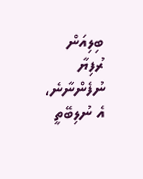ބިލިއަން ރުފިޔާ ނުފެންނާނެ، އެ ނުލިބޭތީ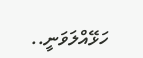ހަޅޭއްލަވަނީ..